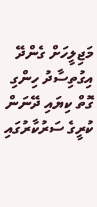މަޖިލީހަށް ގެންދޭ އިގުތިސާދު ހިންގި ގޮތް ކިޔައި ދޭނަން
ކުރީގެ ސަރުކާރުގައި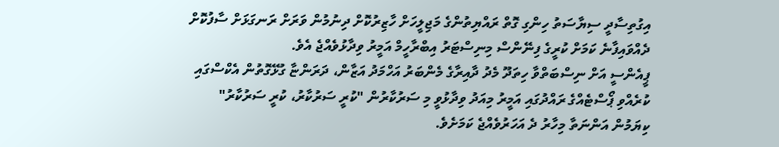އިގުތިސާދީ ސިޔާސަތު ހިންގި ގޮތް ރައްޔިތުންގެ މަޖިލީހަށް ހާޒިރުކޮށް ދިނުމުން ވަރަށް ރަނގަޅަށް ސާފުކޮށް ދެއްވައިފާނެ ކަމަށް ކުރީގެ ފިނޭންސް މިނިސްޓަރު އިބްރާހީމް އަމީރު ވިދާޅުވެއްޖެ އެވެ.
ޕީއެންސީ އަށް ނިސްބަތްވާ ހިތަދޫ މެދު ދާއިރާގެ މެންބަރު އަހްމަދު އަޒާން، ދަރަންޏާ ގުޅޭގޮތުން އެކްސްގައި ކުރެއްވި ޕޯސްޓެއްގެ ރައްދުގައި އަމީރު މިއަދު ވިދާޅުވީ މި ސަރުކާރުން "ކުރީ ސަރުކާރު، ކުރީ ސަރުކާރު" ކިޔަމުން އަންނަތާ މިހާރު ދެ އަހަރުވެއްޖެ ކަމަށެވެ.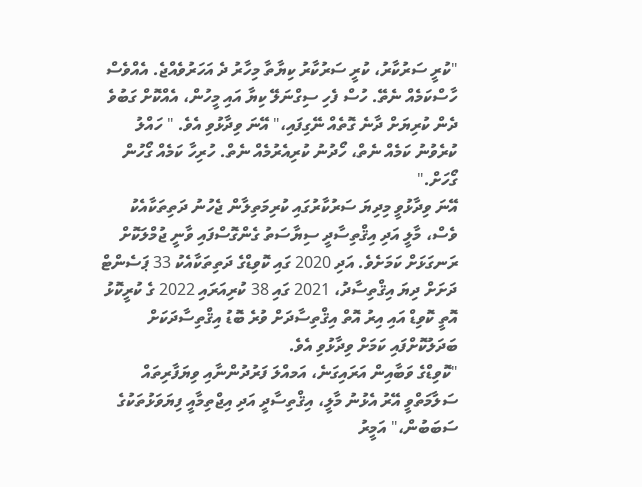"ކުރީ ސަރުކާރު، ކުރީ ސަރުކާރު ކިޔާތާ މިހާރު ދެ އަހަރުވެއްޖެ. އެއްވެސް ހާސްކަމެއް ނެތޭ. ހުސް ފެހި ސިގްނަލޭ ކިޔާ އައި މީހުން، އެއްކޮށް ގަބުވެ ދެން ކުރިޔަށް ދާނެ ގޮތެއް ނޭގިފައި،" އޭނަ ވިދާޅުވި އެވެ. " ހައްލު ކުރެވުނު ކަމެއް ނެތް، ހޯދުނު ކުރިއެރުމެއް ނެތް. ހުރިހާ ކަމެއް ގޯހުން ގޯހަށް."
އޭނަ ވިދާޅުވީ މިދިޔަ ސަރުކާރުގައި ކުރިމަތިލާން ޖެހުނު ދަތިތަކާއެކު ވެސް، މާލީ އަދި އިޤްތިސާދީ ސިޔާސަތު ގެންގޮސްފައި ވާނީ ޖުމްލަކޮށް ރަނގަޅަށް ކަމަށެވެ. އަދި 2020 ގައި ކޮވިޑްގެ ދަތިތަކާއެކު 33 ޕަސެންޓް ދަށަށް ދިޔަ އިޤްތިސާދު، 2021 ގައި 38 ކުރިއަރައި 2022 ގެ ކުރީކޮޅު އޮތީ ކޮވިޑް އައި އިރު އޮތް އިޤްތިސާދަށް ވުރެ ބޮޑު އިޤްތިސާދަކަށް ބަދަލުކޮށްފައި ކަމަށް ވިދާޅުވި އެވެ.
"ކޮވިޑްގެ ވަބާއިން އަރައިގަނެ، އަމއްލަ ފަރުދުންނާއި ވިޔަފާރިތައް ސަލާމަތްވީ އޭރު އެޅުނު މާލީ، އިޤްތިސާދީ އަދި އިޖްތިމާއީ ފިޔަވަޅުތަކުގެ ސަބަބުން،" އަމީރު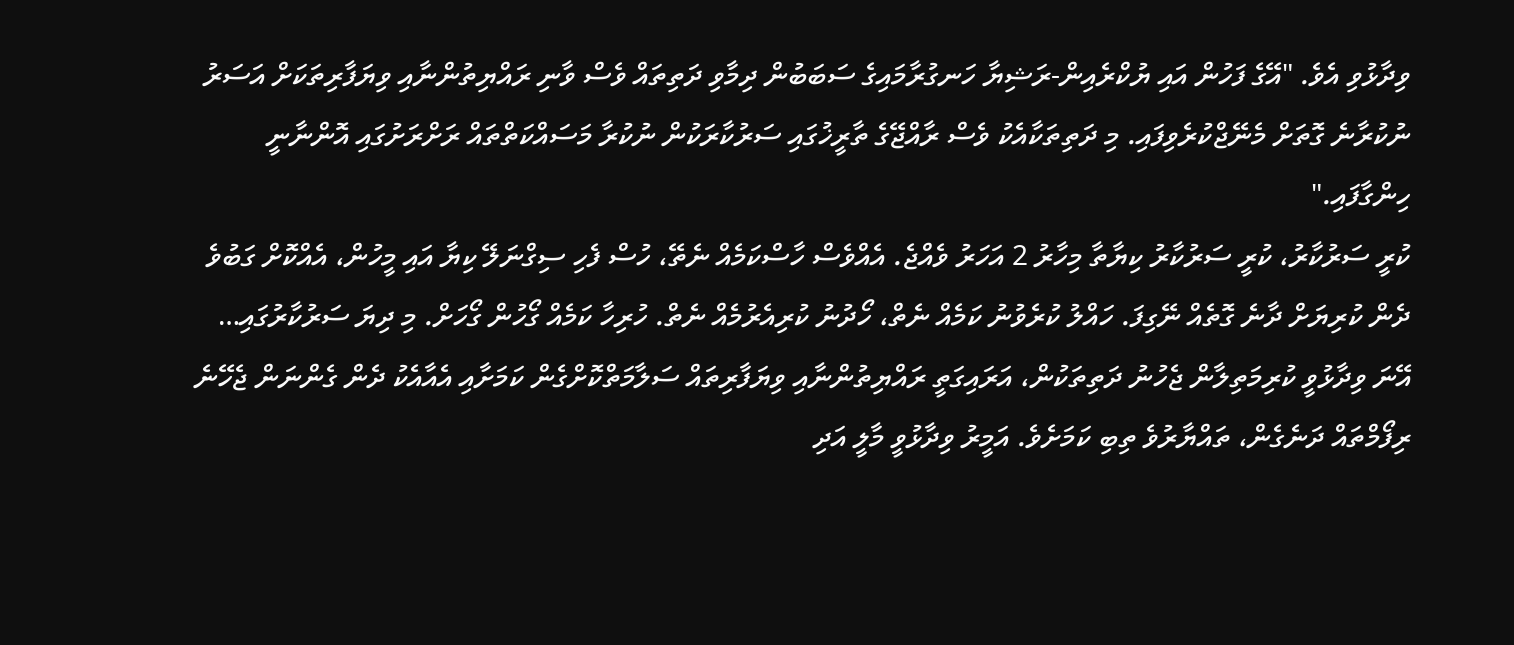ވިދާޅުވި އެވެ. "އޭގެ ފަހުން އައި ޔުކްރެއިން-ރަޝިޔާ ހަނގުރާމައިގެ ސަބަބުން ދިމާވި ދަތިތައް ވެސް ވާނި ރައްޔިތުންނާއި ވިޔަފާރިތަކަށް އަސަރު ނުކުރާނެ ގޮތަށް މެނޭޖްކުރެވިފައި. މި ދަތިތަކާއެކު ވެސް ރާއްޖޭގެ ތާރީޚުގައި ސަރުކާރަކުން ނުކުރާ މަސައްކަތްތައް ރަށްރަށުގައި އޮންނާނީ ހިންގާފައި."
ކުރީ ސަރުކާރު، ކުރީ ސަރުކާރު ކިޔާތާ މިހާރު 2 އަހަރު ވެއްޖެ. އެއްވެސް ހާސްކަމެއް ނެތޭ، ހުސް ފެހި ސިގްނަލޭ ކިޔާ އައި މީހުން، އެއްކޮށް ގަބުވެ ދެން ކުރިޔަށް ދާނެ ގޮތެއް ނޭގިފަ. ހައްލު ކުރެވުނު ކަމެއް ނެތް، ހޯދުނު ކުރިއެރުމެއް ނެތް. ހުރިހާ ކަމެއް ގޯހުން ގޯހަށް. މި ދިޔަ ސަރުކާރުގައި…
އޭނަ ވިދާޅުވީ ކުރިމަތިލާން ޖެހުނު ދަތިތަކުން، އަރައިގަތީ ރައްޔިތުންނާއި ވިޔަފާރިތައް ސަލާމަތްކޮށްގެން ކަމަށާއި އެއާއެކު ދެން ގެންނަން ޖެހޭނެ ރިފޯމްތައް ދަނެގެން، ތައްޔާރުވެ ތިބި ކަމަށެވެ. އަމީރު ވިދާޅުވީ މާލީ އަދި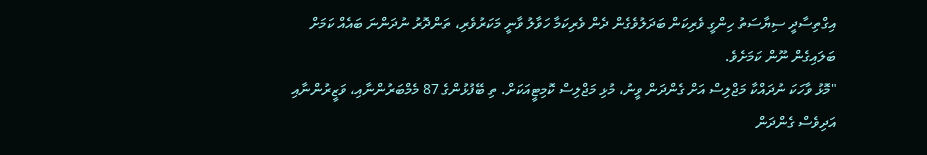އިގްތިސާދީ ސިޔާސަތު ހިންގީ ވެރިކަން ބަދަލުވެގެން ދެން ވެރިކަމާ ހަވާލު ވާނީ މަކަރުވެރި، ތަންދޮރު ނުދަންނަ ބައެއް ކަމަށް ބަލައިގެން ނޫން ކަމަށެވެ.
"މޮޅު ވާހަކަ ނުދައްކާ މަޖްލިސް އަށް ގެންދަން ވީނު، މުޅި މަޖްލިސް ކޮމިޓީއަކަށް. ތި ބޭފުޅުންގެ 87 މެމްބަރުންނާއި، ވަޒީރުންނާއި އަދިވެސް ގެންދަން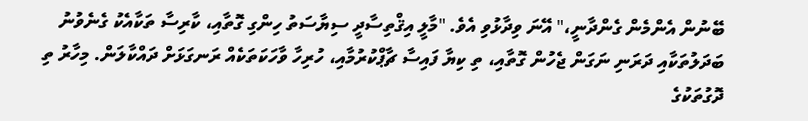ބޭނުން އެންމެން ގެންދާނީ،" އޭނަ ވިދާޅުވި އެވެ. "މާލީ އިޤްތިސާދީ ސިޔާސަތު ހިންގި ގޮތާއި، ކާރިސާ ތަކާއެކު ގެނެވުނު ބަދަލުތަކާއި ދަރަނި ނަގަން ޖެހުން ގޮތާއި، ތި ކިޔާ ފައިސާ ޗާޕްކުރުމާއި، ހުރިހާ ވާހަކަތަކެއް ރަނގަޅަށް ދައްކާލަން. މިހާރު ތި ދޮގުތަކުގެ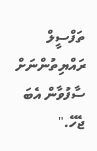ތަފްސީލް ރައްޔިތުންނަށް ސާފުވާން އެބަ ޖެހޭ."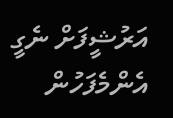އަރުޝީފަށް ނެގީ
އެންމެފަހުން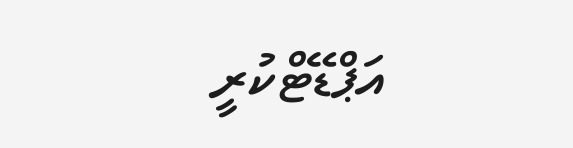އަޕްޑޭޓްކުރީ